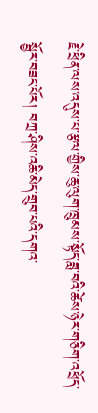རྗེ་ཕྲིན་ལས་འདུས་པ་རྩལ་གྱིས་ཆུ་ལུག་ཁྲུམས་སྟོད་ཟླ་བའི་ཚེས་ཉེར་གཅིག་འཕྲོད་སྦྱོར་བཟང་པོར། བཀྲ་ཤིས་འཆི་མེད་གྲུབ་པའི་དགའ་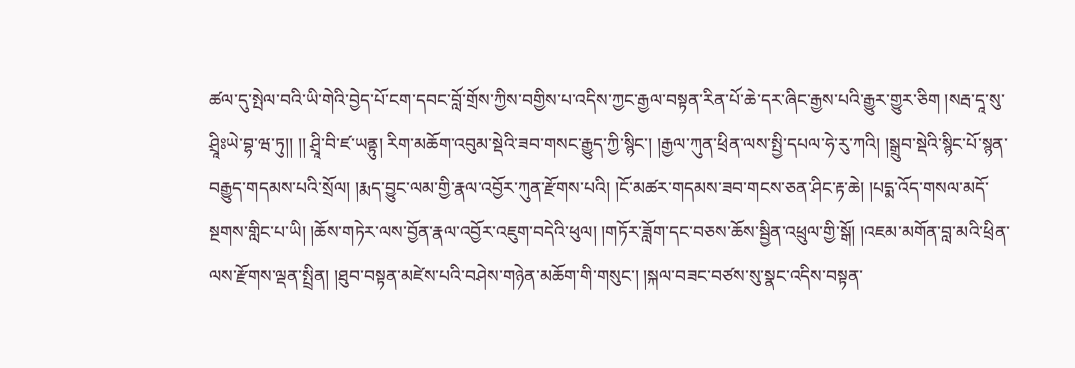ཚལ་དུ་སྤེལ་བའི་ཡི་གེའི་བྱེད་པོ་ངག་དབང་བློ་གྲོས་ཀྱིས་བགྱིས་པ་འདིས་ཀྱང་རྒྱལ་བསྟན་རིན་པོ་ཆེ་དར་ཞིང་རྒྱས་པའི་རྒྱུར་གྱུར་ཅིག །སརྦ་དཱ་སུ་ཤྲཱིཿཡེ་བྷ་ཝ་ཏུ།། །། ཤྲཱི་བི་ཛ་ཡནྟུ། རིག་མཆོག་འབུམ་སྡེའི་ཟབ་གསང་རྒྱུད་ཀྱི་སྙིང་། །རྒྱལ་ཀུན་ཕྲིན་ལས་སྤྱི་དཔལ་ཧེ་རུ་ཀའི། །སྒྲུབ་སྡེའི་སྙིང་པོ་སྙན་བརྒྱུད་གདམས་པའི་སྲོལ། །རྨད་བྱུང་ལམ་གྱི་རྣལ་འབྱོར་ཀུན་རྫོགས་པའི། །ངོ་མཚར་གདམས་ཟབ་གངས་ཅན་ཤིང་རྟ་ཆེ། །པདྨ་འོད་གསལ་མདོ་སྔགས་གླིང་པ་ཡི། །ཆོས་གཏེར་ལས་བྱོན་རྣལ་འབྱོར་འཇུག་བདེའི་ཕུལ། །གཏོར་ཟློག་དང་བཅས་ཆོས་སྦྱིན་འཕྲུལ་གྱི་སྒོ། །འཇམ་མགོན་བླ་མའི་ཕྲིན་ལས་རྫོགས་ལྡན་སྤྲིན། །ཐུབ་བསྟན་མཛེས་པའི་བཤེས་གཉེན་མཆོག་གི་གསུང་། །སྐལ་བཟང་བཙས་སུ་སྣང་འདིས་བསྟན་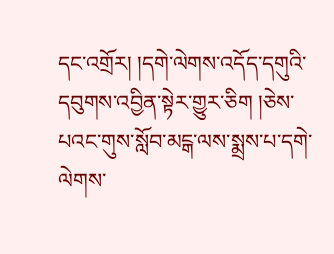དང་འགྲོར། །དགེ་ལེགས་འདོད་དགུའི་དབུགས་འབྱིན་སྟེར་གྱུར་ཅིག །ཅེས་པའང་གུས་སློབ་མངྒ་ལས་སྨྲས་པ་དགེ་ལེགས་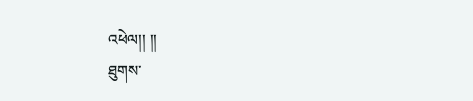འཕེལ།། །།
ཐུགས་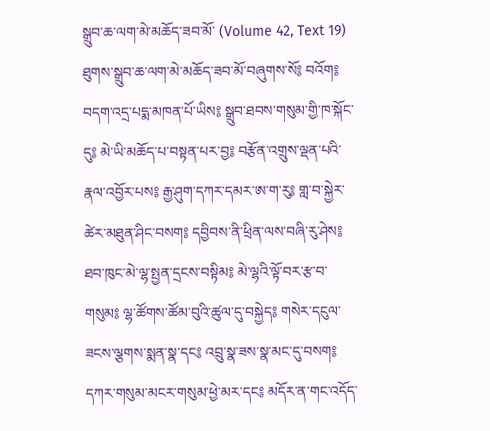སྒྲུབ་ཆ་ལག་མེ་མཆོད་ཟབ་མོ་ (Volume 42, Text 19)
ཐུགས་སྒྲུབ་ཆ་ལག་མེ་མཆོད་ཟབ་མོ་བཞུགས་སོ༔ བའོག༔ བདག་འདྲ་པདྨ་མཁན་པོ་ཡིས༔ སྒྲུབ་ཐབས་གསུམ་གྱི་ཁ་སྐོང་དུ༔ མེ་ཡི་མཆོད་པ་བསྟན་པར་བྱ༔ བརྩོན་འགྲུས་ལྡན་པའི་རྣལ་འབྱོར་པས༔ རྒྱ་ཤུག་དཀར་དམར་ཨ་ག་རུ༔ གླ་བ་སྐྱེར་ཚེར་མཐུན་ཤིང་བསག༔ དབྱིབས་ནི་ཕྲིན་ལས་བཞི་རུ་ཤེས༔ ཐབ་ཁུང་མེ་ལྷ་སྤྱན་དྲངས་བསྟིམ༔ མེ་ལྷའི་ལྟོ་བར་རྩ་བ་གསུམ༔ ལྷ་ཚོགས་ཚོམ་བུའི་ཚུལ་དུ་བསྐྱེད༔ གསེར་དངུལ་ཟངས་ལྕགས་སྨན་སྣ་དང༔ འབྲུ་སྣ་ཟས་སྣ་མང་དུ་བསག༔ དཀར་གསུམ་མངར་གསུམ་ཕྱེ་མར་དང༔ མདོར་ན་གང་འདོད་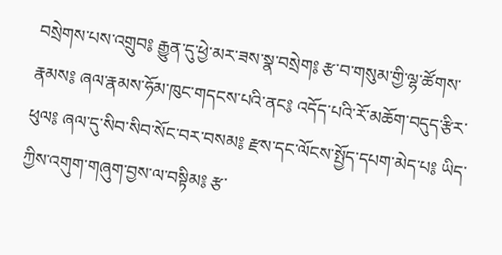བསྲེགས་པས་འགྲུབ༔ རྒྱུན་དུ་ཕྱེ་མར་ཟས་སྣ་བསྲེག༔ རྩ་བ་གསུམ་གྱི་ལྷ་ཚོགས་རྣམས༔ ཞལ་རྣམས་ཧོམ་ཁུང་གདངས་པའི་ནང༔ འདོད་པའི་རོ་མཆོག་བདུད་རྩིར་ཕུལ༔ ཞལ་དུ་སིབ་སིབ་སོང་བར་བསམ༔ རྫས་དང་ལོངས་སྤྱོད་དཔག་མེད་པ༔ ཡིད་ཀྱིས་འགུག་གཞུག་བྱས་ལ་བསྟིམ༔ རྩ་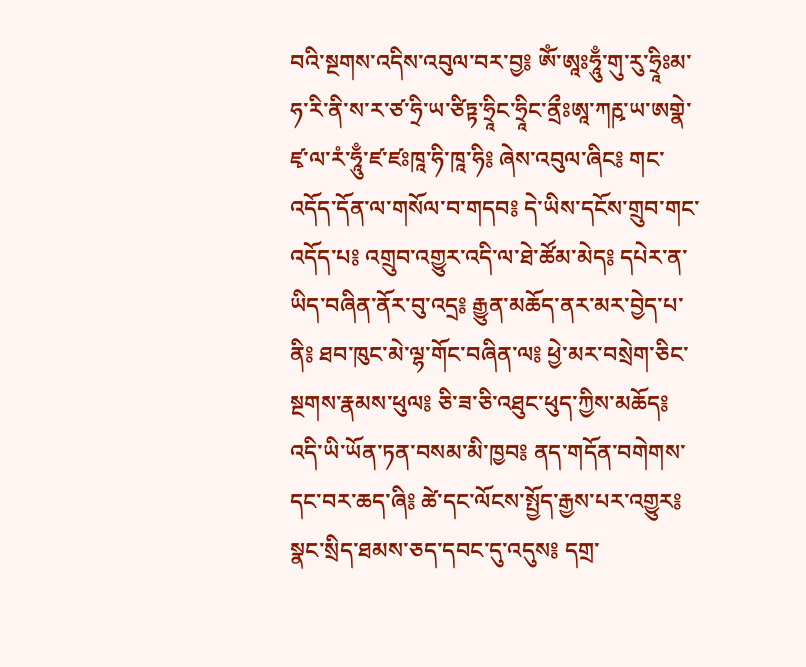བའི་སྔགས་འདིས་འབུལ་བར་བྱ༔ ཨོཾ་ཨཱཿཧཱུྃ་གུ་རུ་ཧྲཱིཿམ་ཧ་རི་ནི་ས་ར་ཙ་ཧྲི་ཡ་ཙིཏྟ་ཧྲཱིང་ཧྲཱིང་ནྲྀཿཨཱ་ཀརྵ་ཡ་ཨགྣེ་ཛྭ་ལ་རཾ་ཧཱུྃ་ཛ་ཛཿཁཱ་ཧི་ཁཱ་ཧི༔ ཞེས་འབུལ་ཞིང༔ གང་འདོད་དོན་ལ་གསོལ་བ་གདབ༔ དེ་ཡིས་དངོས་གྲུབ་གང་འདོད་པ༔ འགྲུབ་འགྱུར་འདི་ལ་ཐེ་ཚོམ་མེད༔ དཔེར་ན་ཡིད་བཞིན་ནོར་བུ་འདྲ༔ རྒྱུན་མཆོད་ནར་མར་བྱེད་པ་ནི༔ ཐབ་ཁུང་མེ་ལྷ་གོང་བཞིན་ལ༔ ཕྱེ་མར་བསྲེག་ཅིང་སྔགས་རྣམས་ཕུལ༔ ཅི་ཟ་ཅི་འཐུང་ཕུད་ཀྱིས་མཆོད༔ འདི་ཡི་ཡོན་ཏན་བསམ་མི་ཁྱབ༔ ནད་གདོན་བགེགས་དང་བར་ཆད་ཞི༔ ཚེ་དང་ལོངས་སྤྱོད་རྒྱས་པར་འགྱུར༔ སྣང་སྲིད་ཐམས་ཅད་དབང་དུ་འདུས༔ དགྲ་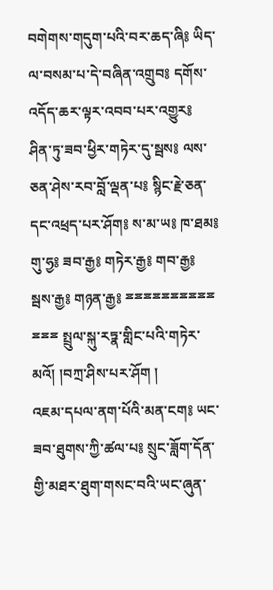བགེགས་གདུག་པའི་བར་ཆད་ཞི༔ ཡིད་ལ་བསམ་པ་དེ་བཞིན་འགྲུབ༔ དགོས་འདོད་ཆར་ལྟར་འབབ་པར་འགྱུར༔ ཤིན་ཏུ་ཟབ་ཕྱིར་གཏེར་དུ་སྦས༔ ལས་ཅན་ཤེས་རབ་བློ་ལྡན་པ༔ སྙིང་རྗེ་ཅན་དང་འཕྲད་པར་ཤོག༔ ས་མ་ཡ༔ ཁ་ཐམ༔ གུ་ཧྱ༔ ཟབ་རྒྱ༔ གཏེར་རྒྱ༔ གབ་རྒྱ༔ སྦས་རྒྱ༔ གཉན་རྒྱ༔ ྈྈྈྈྈྈྈྈྈྈ ྈྈྈ སྤྲུལ་སྐུ་རཏྣ་གླིང་པའི་གཏེར་མའོ། །བཀྲ་ཤིས་པར་ཤོག །
འཇམ་དཔལ་ནག་པོའི་མན་ངག༔ ཡང་ཟབ་ཐུགས་ཀྱི་ཚལ་པ༔ སྲུང་ཟློག་དོན་གྱི་མཐར་ཐུག་གསང་བའི་ཡང་ཞུན་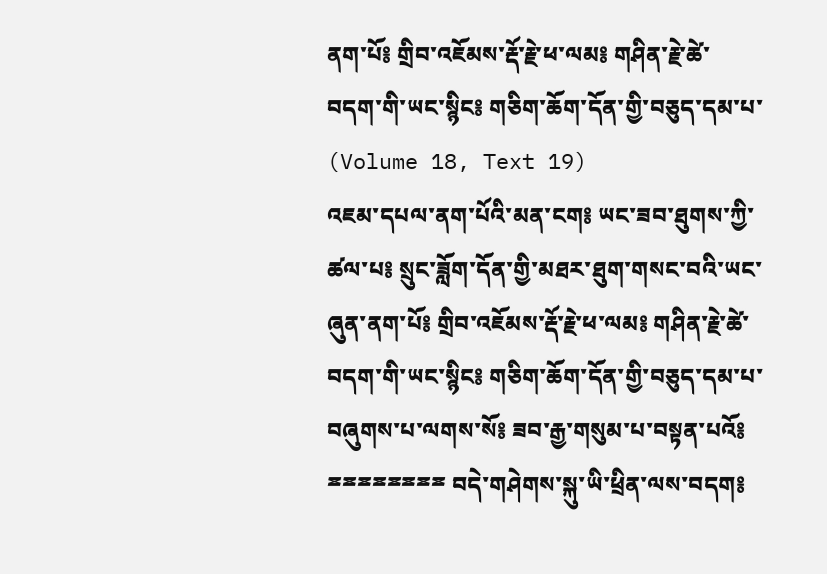ནག་པོ༔ གྲིབ་འཇོམས་རྡོ་རྗེ་ཕ་ལམ༔ གཤིན་རྗེ་ཚེ་བདག་གི་ཡང་སྙིང༔ གཅིག་ཆོག་དོན་གྱི་བཅུད་དམ་པ་ (Volume 18, Text 19)
འཇམ་དཔལ་ནག་པོའི་མན་ངག༔ ཡང་ཟབ་ཐུགས་ཀྱི་ཚལ་པ༔ སྲུང་ཟློག་དོན་གྱི་མཐར་ཐུག་གསང་བའི་ཡང་ཞུན་ནག་པོ༔ གྲིབ་འཇོམས་རྡོ་རྗེ་ཕ་ལམ༔ གཤིན་རྗེ་ཚེ་བདག་གི་ཡང་སྙིང༔ གཅིག་ཆོག་དོན་གྱི་བཅུད་དམ་པ་བཞུགས་པ་ལགས་སོ༔ ཟབ་རྒྱ་གསུམ་པ་བསྟན་པའོ༔ ྈྈྈྈྈྈྈྈ བདེ་གཤེགས་སྐུ་ཡི་ཕྲིན་ལས་བདག༔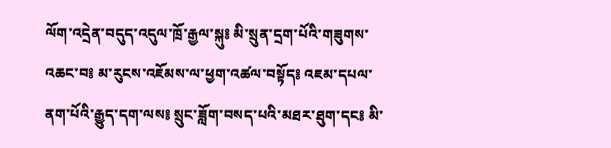ལོག་འདྲེན་བདུད་འདུལ་ཁྲོ་རྒྱལ་སྐུ༔ མི་སྲུན་དྲག་པོའི་གཟུགས་འཆང་བ༔ མ་རུངས་འཇོམས་ལ་ཕྱག་འཚལ་བསྟོད༔ འཇམ་དཔལ་ནག་པོའི་རྒྱུད་དག་ལས༔ སྲུང་ཟློག་བསད་པའི་མཐར་ཐུག་དང༔ མི་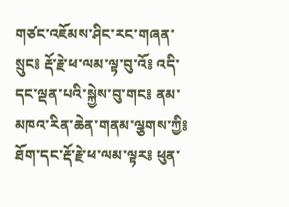གཙང་འཇོམས་ཤིང་རང་གཞན་སྲུང༔ རྡོ་རྗེ་ཕ་ལམ་ལྟ་བུ་འོ༔ འདི་དང་ལྡན་པའི་སྐྱེས་བུ་གང༔ ནམ་མཁའ་རིན་ཆེན་གནམ་ལྕགས་ཀྱི༔ ཐོག་དང་རྡོ་རྗེ་ཕ་ལམ་ལྟར༔ ཕུན་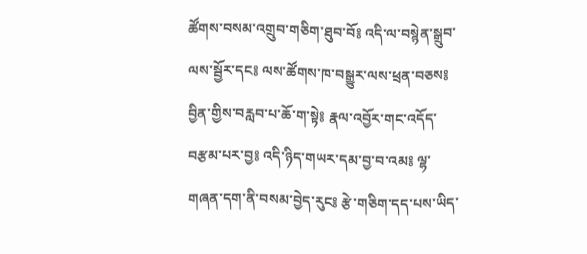ཚོགས་བསམ་འགྲུབ་གཅིག་ཐུབ་བོ༔ འདི་ལ་བསྙེན་སྒྲུབ་ལས་སྦྱོར་དང༔ ལས་ཚོགས་ཁ་བསྒྱུར་ལས་ཕྲན་བཅས༔ བྱིན་གྱིས་བརླབ་པ་ཆོ་ག་སྟེ༔ རྣལ་འབྱོར་གང་འདོད་བརྩམ་པར་བྱ༔ འདི་ཉིད་གཡར་དམ་བྱ་བ་འམ༔ ལྷ་གཞན་དག་ནི་བསམ་བྱེད་རུང༔ རྩེ་གཅིག་དད་པས་ཡིད་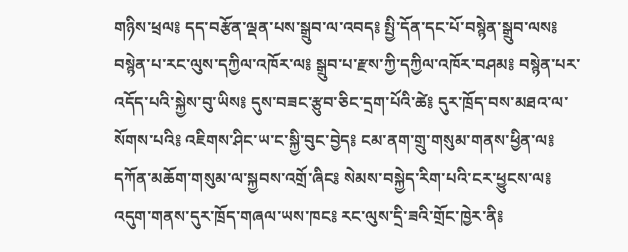གཉིས་ཕྲལ༔ དད་བརྩོན་ལྡན་པས་སྒྲུབ་ལ་འབད༔ སྤྱི་དོན་དང་པོ་བསྙེན་སྒྲུབ་ལས༔ བསྙེན་པ་རང་ལུས་དཀྱིལ་འཁོར་ལ༔ སྒྲུབ་པ་རྫས་ཀྱི་དཀྱིལ་འཁོར་བཤམ༔ བསྙེན་པར་འདོད་པའི་སྐྱེས་བུ་ཡིས༔ དུས་བཟང་རྩུབ་ཅིང་དྲག་པོའི་ཚེ༔ དུར་ཁྲོད་བས་མཐའ་ལ་སོགས་པའི༔ འཇིགས་ཤིང་ཡ་ང་སྐྱི་བུང་བྱེད༔ ངམ་ནག་གྲུ་གསུམ་གནས་ཕྱིན་ལ༔ དཀོན་མཆོག་གསུམ་ལ་སྐྱབས་འགྲོ་ཞིང༔ སེམས་བསྐྱེད་རིག་པའི་ངར་ཕྱུངས་ལ༔ འདུག་གནས་དུར་ཁྲོད་གཞལ་ཡས་ཁང༔ རང་ལུས་དྲི་ཟའི་གྲོང་ཁྱེར་ནི༔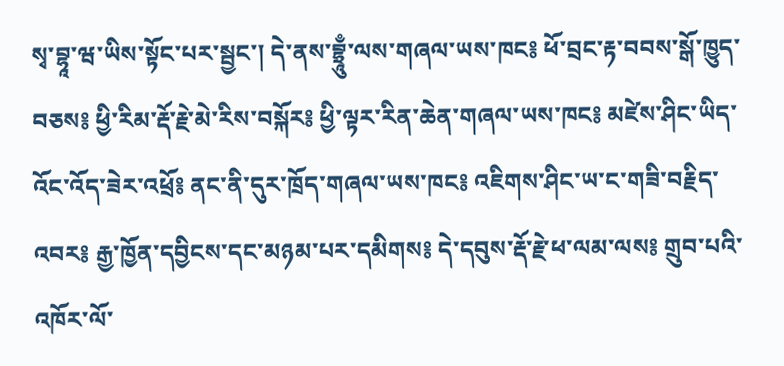སྭ་བྷཱ་ཝ་ཡིས་སྟོང་པར་སྦྱང་། དེ་ནས་བྷྲཱུྃ་ལས་གཞལ་ཡས་ཁང༔ ཕོ་བྲང་རྟ་བབས་སྒོ་ཁྱུད་བཅས༔ ཕྱི་རིམ་རྡོ་རྗེ་མེ་རིས་བསྐོར༔ ཕྱི་ལྟར་རིན་ཆེན་གཞལ་ཡས་ཁང༔ མཛེས་ཤིང་ཡིད་འོང་འོད་ཟེར་འཕྲོ༔ ནང་ནི་དུར་ཁྲོད་གཞལ་ཡས་ཁང༔ འཇིགས་ཤིང་ཡ་ང་གཟི་བརྗིད་འབར༔ རྒྱ་ཁྱོན་དབྱིངས་དང་མཉམ་པར་དམིགས༔ དེ་དབུས་རྡོ་རྗེ་ཕ་ལམ་ལས༔ གྲུབ་པའི་འཁོར་ལོ་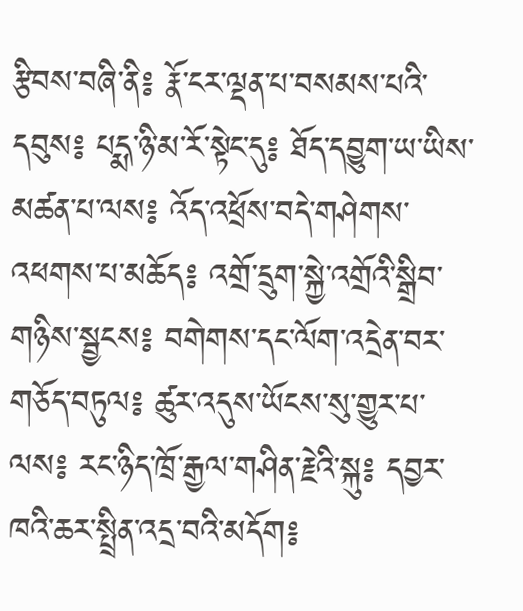རྩིབས་བཞི་ནི༔ རྣོ་ངར་ལྡན་པ་བསམས་པའི་དབུས༔ པདྨ་ཉི་མ་རོ་སྟེང་དུ༔ ཐོད་དབྱུག་ཡ་ཡིས་མཚན་པ་ལས༔ འོད་འཕྲོས་བདེ་གཤེགས་འཕགས་པ་མཆོད༔ འགྲོ་དྲུག་སྐྱེ་འགྲོའི་སྒྲིབ་གཉིས་སྦྱངས༔ བགེགས་དང་ལོག་འདྲེན་བར་གཅོད་བཏུལ༔ ཚུར་འདུས་ཡོངས་སུ་གྱུར་པ་ལས༔ རང་ཉིད་ཁྲོ་རྒྱལ་གཤིན་རྗེའི་སྐུ༔ དབྱར་ཁའི་ཆར་སྤྲིན་འདྲ་བའི་མདོག༔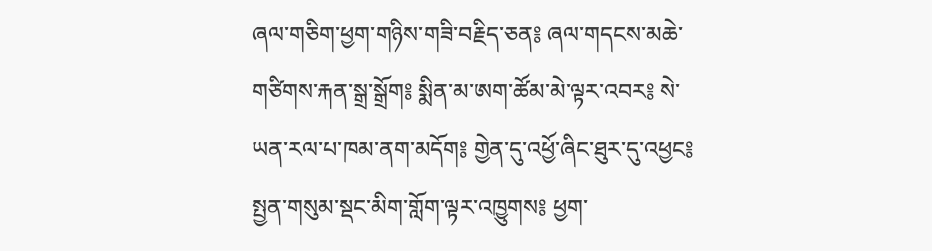ཞལ་གཅིག་ཕྱག་གཉིས་གཟི་བརྗིད་ཅན༔ ཞལ་གདངས་མཆེ་གཙིགས་རྐན་སྒྲ་སྒྲོག༔ སྨིན་མ་ཨག་ཚོམ་མེ་ལྟར་འབར༔ སེ་ཡན་རལ་པ་ཁམ་ནག་མདོག༔ གྱེན་དུ་འཕྱོ་ཞིང་ཐུར་དུ་འཕྱང༔ སྤྱན་གསུམ་སྡང་མིག་གློག་ལྟར་འཁྱུགས༔ ཕྱག་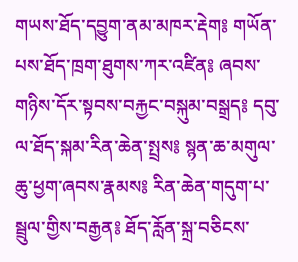གཡས་ཐོད་དབྱུག་ནམ་མཁར་རྡེག༔ གཡོན་པས་ཐོད་ཁྲག་ཐུགས་ཀར་འཛིན༔ ཞབས་གཉིས་དོར་སྟབས་བརྐྱང་བསྐུམ་བསྒྲད༔ དབུ་ལ་ཐོད་སྐམ་རིན་ཆེན་སྤྲས༔ སྙན་ཆ་མགུལ་ཆུ་ཕྱག་ཞབས་རྣམས༔ རིན་ཆེན་གདུག་པ་སྦྲུལ་གྱིས་བརྒྱན༔ ཐོད་རློན་སྐྲ་བཅིངས་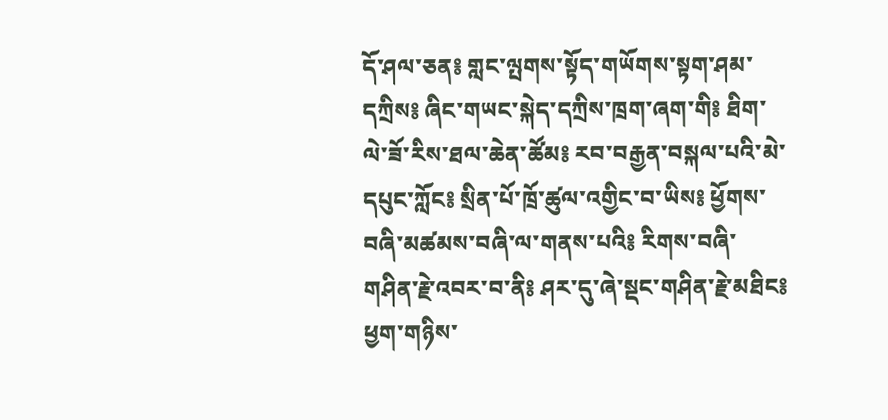དོ་ཤལ་ཅན༔ གླང་ལྤགས་སྟོད་གཡོགས་སྟག་ཤམ་དཀྲིས༔ ཞིང་གཡང་སྐེད་དཀྲིས་ཁྲག་ཞག་གི༔ ཐིག་ལེ་ཟོ་རིས་ཐལ་ཆེན་ཚོམ༔ རབ་བརྒྱན་བསྐལ་པའི་མེ་དཔུང་ཀློང༔ སྲིན་པོ་ཁྲོ་ཚུལ་འགྱིང་བ་ཡིས༔ ཕྱོགས་བཞི་མཚམས་བཞི་ལ་གནས་པའི༔ རིགས་བཞི་གཤིན་རྗེ་འབར་བ་ནི༔ ཤར་དུ་ཞེ་སྡང་གཤིན་རྗེ་མཐིང༔ ཕྱག་གཉིས་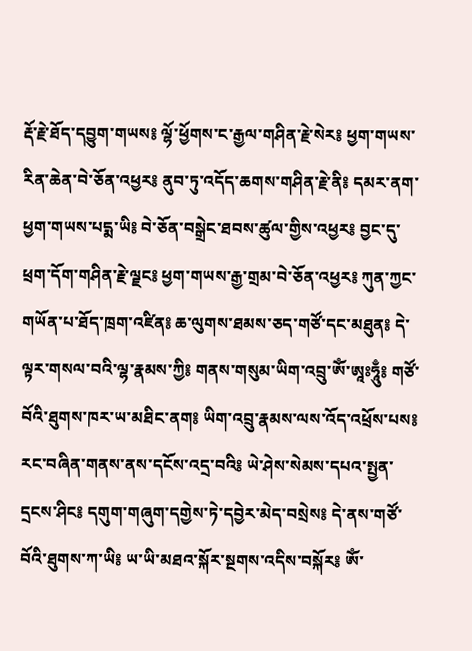རྡོ་རྗེ་ཐོད་དབྱུག་གཡས༔ ལྷོ་ཕྱོགས་ང་རྒྱལ་གཤིན་རྗེ་སེར༔ ཕྱག་གཡས་རིན་ཆེན་བེ་ཅོན་འཕྱར༔ ནུབ་ཏུ་འདོད་ཆགས་གཤིན་རྗེ་ནི༔ དམར་ནག་ཕྱག་གཡས་པདྨ་ཡི༔ བེ་ཅོན་བསྒྲེང་ཐབས་ཚུལ་གྱིས་འཕྱར༔ བྱང་དུ་ཕྲག་དོག་གཤིན་རྗེ་ལྗང༔ ཕྱག་གཡས་རྒྱ་གྲམ་བེ་ཅོན་འཕྱར༔ ཀུན་ཀྱང་གཡོན་པ་ཐོད་ཁྲག་འཛིན༔ ཆ་ལུགས་ཐམས་ཅད་གཙོ་དང་མཐུན༔ དེ་ལྟར་གསལ་བའི་ལྷ་རྣམས་ཀྱི༔ གནས་གསུམ་ཡིག་འབྲུ་ཨོཾ་ཨཱཿཧཱུྃ༔ གཙོ་བོའི་ཐུགས་ཁར་ཡ་མཐིང་ནག༔ ཡིག་འབྲུ་རྣམས་ལས་འོད་འཕྲོས་པས༔ རང་བཞིན་གནས་ནས་དངོས་འདྲ་བའི༔ ཡེ་ཤེས་སེམས་དཔའ་སྤྱན་དྲངས་ཤིང༔ དགུག་གཞུག་དགྱེས་ཏེ་དབྱེར་མེད་བསྲེས༔ དེ་ནས་གཙོ་བོའི་ཐུགས་ཀ་ཡི༔ ཡ་ཡི་མཐའ་སྐོར་སྔགས་འདིས་བསྐོར༔ ཨོཾ་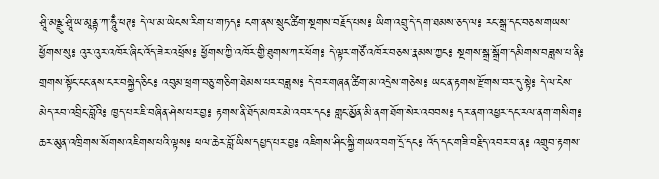ཤྲཱི་མཉྫུ་ཤྲཱི་ཡ་མཱནྟ་ཀ་ཧཱུྃ་ཕཊ༔ དེ་ལ་མ་ཡེངས་རིག་པ་གཏད༔ ངག་ནས་སྲུང་ཚིག་སྔགས་བརྗོད་པས༔ ཡིག་འབྲུ་དེ་དག་ཐམས་ཅད་ལ༔ རང་སྒྲ་དང་བཅས་གཡས་ཕྱོགས་སུ༔ འུར་འུར་འཁོར་ཞིང་འོད་ཟེར་འཕྲོས༔ ཕྱོགས་ཀྱི་འཁོར་གྱི་ཐུགས་ཀར་ཕོག༔ དེ་ལྟར་གཙོ་འཁོར་བཅས་རྣམས་ཀྱང༔ སྔགས་སྒྲ་སྒྲོག་དམིགས་བཟླས་པ་ནི༔ གྲགས་སྟོང་ངང་ནས་ངར་བསྐྱེད་ཅིང༔ འབུམ་ཕྲག་བཅུ་གཅིག་ཐེམས་པར་བཟླས༔ དེ་བར་གཞན་ཚིག་མ་འདྲེས་གཅེས༔ ཡང་ན་རྟགས་རྫོགས་བར་དུ་སྟེ༔ དེ་ལ་ངེས་མེད་རབ་འབྲིང་བློའི༔ ཁྱད་པར་ཇི་བཞིན་ཤེས་པར་བྱ༔ རྟགས་ནི་ཐོད་མཁར་མེ་འབར་དང༔ གླང་མྱོན་མི་ནག་ཐོག་སེར་འབབས༔ དར་ནག་འཕྱར་དང་རལ་ནག་གསིག༔ ཆར་མུན་འཁྲིགས་སོགས་འཇིགས་པའི་ལྟས༔ ཕལ་ཆེར་བློ་ཡིས་དཔྱད་པར་བྱ༔ འཇིགས་ཤིང་སྐྱི་གཡའ་བག་དྲོ་དང༔ འོད་དང་གཟི་བརྗིད་འབར་བ་ན༔ འགྲུབ་རྟགས་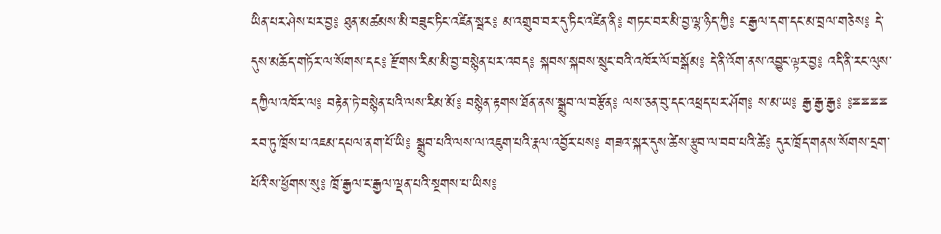ཡིན་པར་ཤེས་པར་བྱ༔ ཐུན་མཚམས་མི་བཟུང་ཏིང་འཛིན་སྦར༔ མ་འགྲུབ་བར་དུ་ཏིང་འཛིན་ནི༔ གཏང་བར་མི་བྱ་ལྷ་ཉིད་ཀྱི༔ ང་རྒྱལ་དག་དང་མ་བྲལ་གཅེས༔ དེ་དུས་མཆོད་གཏོར་ལ་སོགས་དང༔ རྫོགས་རིམ་མི་བྱ་བསྙེན་པར་འབད༔ སྐབས་སྐབས་སྲུང་བའི་འཁོར་ལོ་བསྒོམ༔ དེ་ནི་འོག་ནས་འབྱུང་ལྟར་བྱ༔ འདི་ནི་རང་ལུས་དཀྱིལ་འཁོར་ལ༔ བརྟེན་ཏེ་བསྙེན་པའི་ལས་རིམ་མོ༔ བསྙེན་རྟགས་ཐོན་ནས་སྒྲུབ་ལ་བརྩོན༔ ལས་ཅན་བུ་དང་འཕྲད་པར་ཤོག༔ ས་མ་ཡ༔ རྒྱ་རྒྱ་རྒྱ༔ ༔ྈྈྈྈ རབ་ཏུ་ཁྲོས་པ་འཇམ་དཔལ་ནག་པོ་ཡི༔ སྒྲུབ་པའི་ལས་ལ་འཇུག་པའི་རྣལ་འབྱོར་པས༔ གཟའ་སྐར་དུས་ཚེས་རྩུབ་ལ་བབ་པའི་ཚེ༔ དུར་ཁྲོད་གནས་སོགས་དྲག་པོའི་ས་ཕྱོགས་སུ༔ ཁྲོ་རྒྱལ་ང་རྒྱལ་ལྡན་པའི་སྔགས་པ་ཡིས༔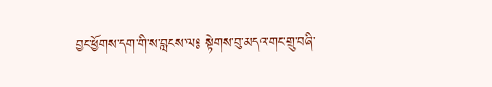བྱང་ཕྱོགས་དག་གི་ས་བླངས་ལ༔ སྟེགས་བུ་མདའ་གང་གྲུ་བཞི་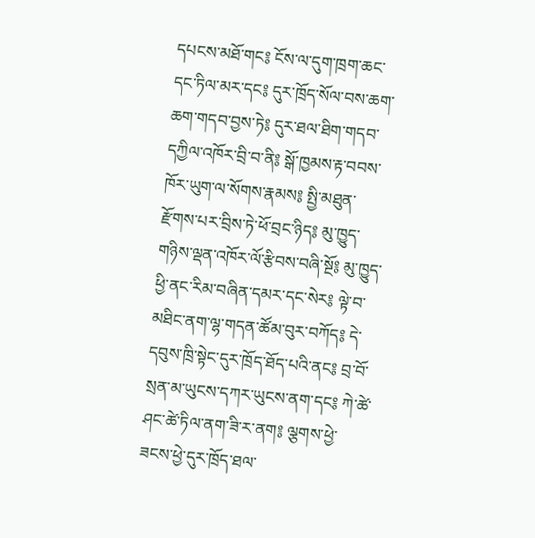དཔངས་མཐོ་གང༔ ངོས་ལ་དུག་ཁྲག་ཆང་དང་ཏིལ་མར་དང༔ དུར་ཁྲོད་སོལ་བས་ཆག་ཆག་གདབ་བྱས་ཏེ༔ དུར་ཐལ་ཐིག་གདབ་དཀྱིལ་འཁོར་བྲི་བ་ནི༔ སྒོ་ཁྱམས་རྟ་བབས་ཁོར་ཡུག་ལ་སོགས་རྣམས༔ སྤྱི་མཐུན་རྫོགས་པར་བྲིས་ཏེ་ཕོ་བྲང་ཉིད༔ མུ་ཁྱུད་གཉིས་ལྡན་འཁོར་ལོ་རྩིབས་བཞི་སྔོ༔ མུ་ཁྱུད་ཕྱི་ནང་རིམ་བཞིན་དམར་དང་སེར༔ ལྟེ་བ་མཐིང་ནག་ལྷ་གདན་ཚོམ་བུར་བཀོད༔ དེ་དབུས་ཁྲི་སྟེང་དུར་ཁྲོད་ཐོད་པའི་ནང༔ བྲ་བོ་སྲན་མ་ཡུངས་དཀར་ཡུངས་ནག་དང༔ ཀེ་ཚེ་ཤང་ཚེ་ཏིལ་ནག་ཟི་ར་ནག༔ ལྕགས་ཕྱེ་ཟངས་ཕྱེ་དུར་ཁྲོད་ཐལ་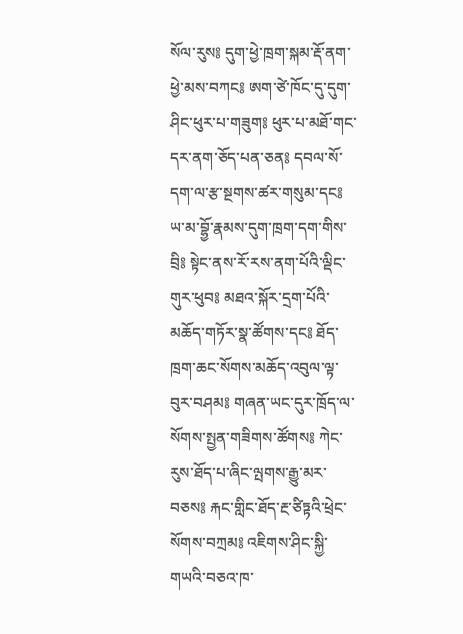སོལ་རུས༔ དུག་ཕྱེ་ཁྲག་སྐམ་རྡོ་ནག་ཕྱེ་མས་བཀང༔ ཨག་ཙེ་ཁོང་དུ་དུག་ཤིང་ཕུར་པ་གཟུག༔ ཕུར་པ་མཐོ་གང་དར་ནག་ཅོད་པན་ཅན༔ དབལ་སོ་དག་ལ་རྩ་སྔགས་ཚར་གསུམ་དང༔ ཡ་མ་བྷྱོ་རྣམས་དུག་ཁྲག་དག་གིས་བྲི༔ སྟེང་ནས་རོ་རས་ནག་པོའི་ལྡིང་གུར་ཕུབ༔ མཐའ་སྐོར་དྲག་པོའི་མཆོད་གཏོར་སྣ་ཚོགས་དང༔ ཐོད་ཁྲག་ཆང་སོགས་མཆོད་འབུལ་ལྟ་བུར་བཤམ༔ གཞན་ཡང་དུར་ཁྲོད་ལ་སོགས་སྤྱན་གཟིགས་ཚོགས༔ ཀེང་རུས་ཐོད་པ་ཞིང་ལྤགས་རྒྱུ་མར་བཅས༔ རྐང་གླིང་ཐོད་རྔ་ཙིཏྟའི་ཕྲེང་སོགས་བཀྲམ༔ འཇིགས་ཤིང་སྐྱི་གཡའི་བཅའ་ཁ་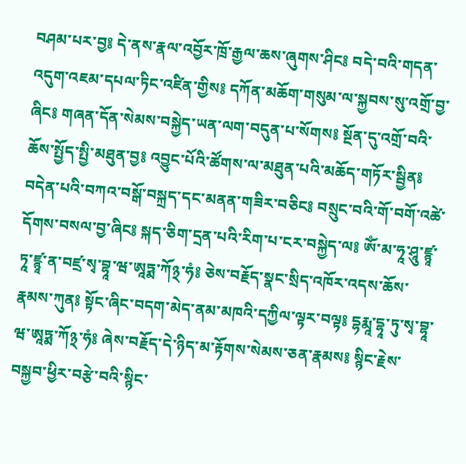བཤམ་པར་བྱ༔ དེ་ནས་རྣལ་འབྱོར་ཁྲོ་རྒྱལ་ཆས་ཞུགས་ཤིང༔ བདེ་བའི་གདན་འདུག་འཇམ་དཔལ་ཏིང་འཛིན་གྱིས༔ དཀོན་མཆོག་གསུམ་ལ་སྐྱབས་སུ་འགྲོ་བྱ་ཞིང༔ གཞན་དོན་སེམས་བསྐྱེད་ཡན་ལག་བདུན་པ་སོགས༔ སྔོན་དུ་འགྲོ་བའི་ཆོས་སྤྱོད་སྤྱི་མཐུན་བྱ༔ འབྱུང་པོའི་ཚོགས་ལ་མཐུན་པའི་མཆོད་གཏོར་སྦྱིན༔ བདེན་པའི་བཀའ་བསྒོ་བསྐྲད་དང་མནན་གཟིར་བཅིང༔ བསྲུང་བའི་གོ་བགོ་འཚེ་དོགས་བསལ་བྱ་ཞིང༔ སྐད་ཅིག་དྲན་པའི་རིག་པ་ངར་བསྐྱེད་ལ༔ ཨོཾ་མ་ཧཱ་ཤཱུ་ཛྙཱ་ཏཱ་ཛྙཱ་ན་བཛྲ་སྭ་བྷཱ་ཝ་ཨཱཏྨ་ཀོ྅་ཧཾ༔ ཅེས་བརྗོད་སྣང་སྲིད་འཁོར་འདས་ཆོས་རྣམས་ཀུན༔ སྟོང་ཞིང་བདག་མེད་ནམ་མཁའི་དཀྱིལ་ལྟར་བལྟ༔ དྷརྨཱ་དྷཱ་ཏུ་སྭ་བྷཱ་ཝ་ཨཱཏྨ་ཀོ྅་ཧཾ༔ ཞེས་བརྗོད་དེ་ཉིད་མ་རྟོགས་སེམས་ཅན་རྣམས༔ སྙིང་རྗེས་བསྐྱབ་ཕྱིར་བརྩེ་བའི་སྙིང་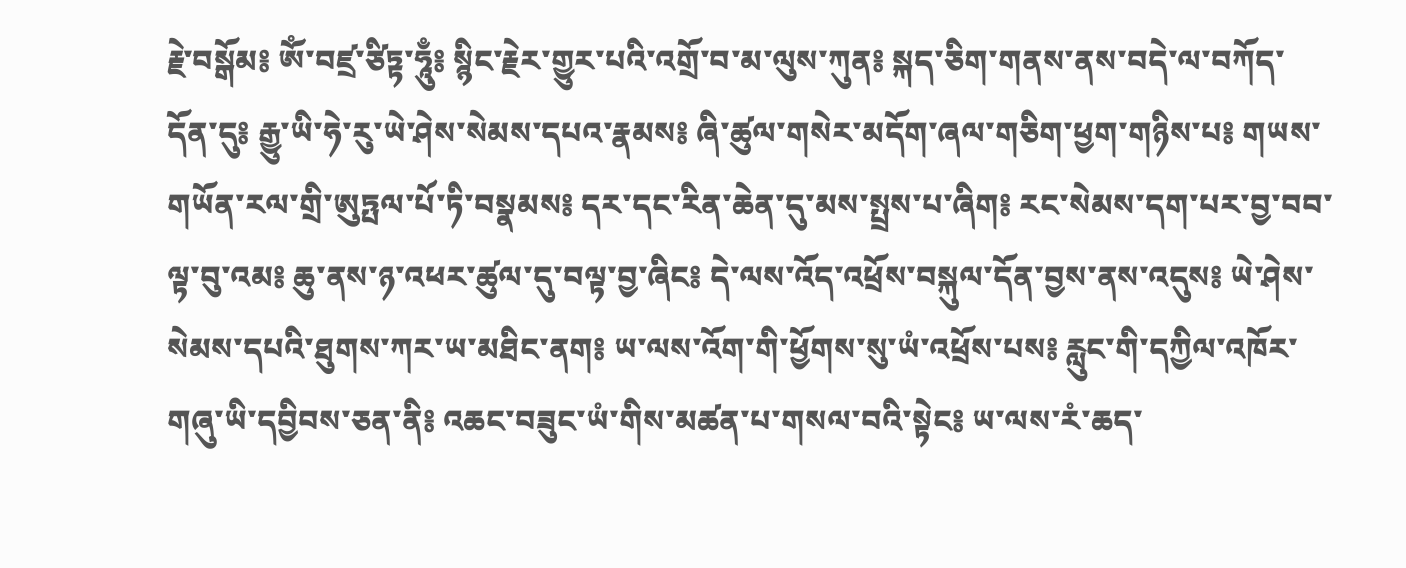རྗེ་བསྒོམ༔ ཨོཾ་བཛྲ་ཙིཏྟ་ཧཱུྃ༔ སྙིང་རྗེར་གྱུར་པའི་འགྲོ་བ་མ་ལུས་ཀུན༔ སྐད་ཅིག་གནས་ནས་བདེ་ལ་བཀོད་དོན་དུ༔ རྒྱུ་ཡི་ཧེ་རུ་ཡེ་ཤེས་སེམས་དཔའ་རྣམས༔ ཞི་ཚུལ་གསེར་མདོག་ཞལ་གཅིག་ཕྱག་གཉིས་པ༔ གཡས་གཡོན་རལ་གྲི་ཨུཏྤལ་པོ་ཏི་བསྣམས༔ དར་དང་རིན་ཆེན་དུ་མས་སྤྲས་པ་ཞིག༔ རང་སེམས་དག་པར་བྱ་བབ་ལྟ་བུ་འམ༔ ཆུ་ནས་ཉ་འཕར་ཚུལ་དུ་བལྟ་བྱ་ཞིང༔ དེ་ལས་འོད་འཕྲོས་བསྐུལ་དོན་བྱས་ནས་འདུས༔ ཡེ་ཤེས་སེམས་དཔའི་ཐུགས་ཀར་ཡ་མཐིང་ནག༔ ཡ་ལས་འོག་གི་ཕྱོགས་སུ་ཡཾ་འཕྲོས་པས༔ རླུང་གི་དཀྱིལ་འཁོར་གཞུ་ཡི་དབྱིབས་ཅན་ནི༔ འཆང་བཟུང་ཡཾ་གིས་མཚན་པ་གསལ་བའི་སྟེང༔ ཡ་ལས་རཾ་ཆད་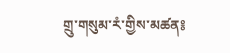གྲུ་གསུམ་རཾ་གྱིས་མཚན༔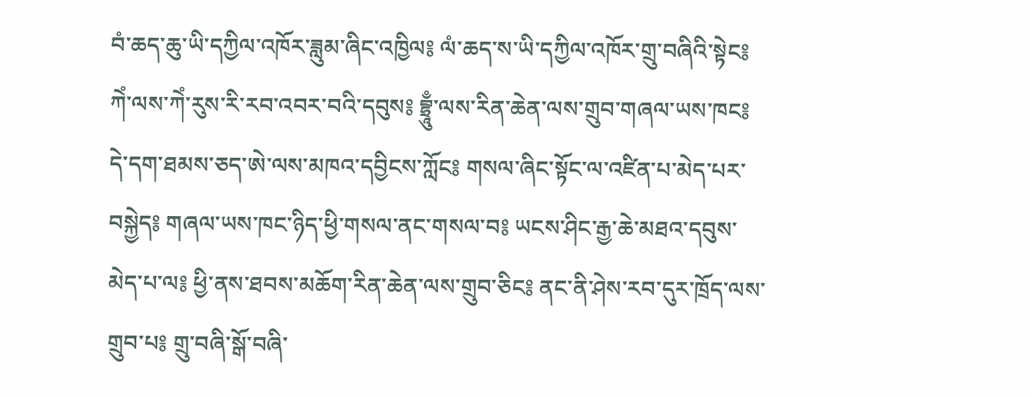བཾ་ཆད་ཆུ་ཡི་དཀྱིལ་འཁོར་ཟླུམ་ཞིང་འཁྱིལ༔ ལཾ་ཆད་ས་ཡི་དཀྱིལ་འཁོར་གྲུ་བཞིའི་སྟེང༔ ཀེཾ་ལས་ཀེཾ་རུས་རི་རབ་འབར་བའི་དབུས༔ བྷྲཱུྃ་ལས་རིན་ཆེན་ལས་གྲུབ་གཞལ་ཡས་ཁང༔ དེ་དག་ཐམས་ཅད་ཨེ་ལས་མཁའ་དབྱིངས་ཀློང༔ གསལ་ཞིང་སྟོང་ལ་འཛིན་པ་མེད་པར་བསྐྱེད༔ གཞལ་ཡས་ཁང་ཉིད་ཕྱི་གསལ་ནང་གསལ་བ༔ ཡངས་ཤིང་རྒྱ་ཆེ་མཐའ་དབུས་མེད་པ་ལ༔ ཕྱི་ནས་ཐབས་མཆོག་རིན་ཆེན་ལས་གྲུབ་ཅིང༔ ནང་ནི་ཤེས་རབ་དུར་ཁྲོད་ལས་གྲུབ་པ༔ གྲུ་བཞི་སྒོ་བཞི་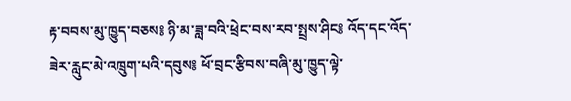རྟ་བབས་མུ་ཁྱུད་བཅས༔ ཉི་མ་ཟླ་བའི་ཕྲེང་བས་རབ་སྤྲས་ཤིང༔ འོད་དང་འོད་ཟེར་རླུང་མེ་འཁྲུག་པའི་དབུས༔ ཕོ་བྲང་རྩིབས་བཞི་མུ་ཁྱུད་ལྟེ་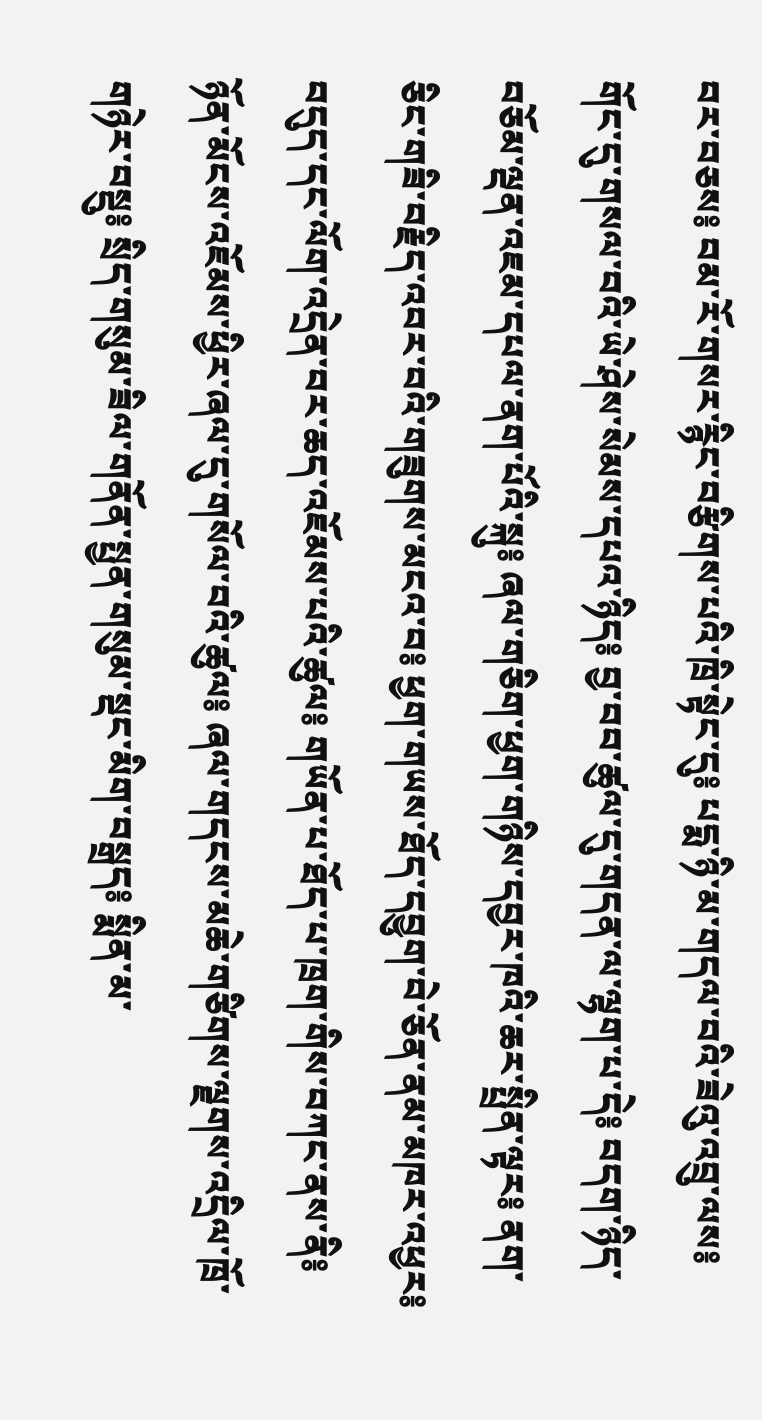བར་བཅས༔ བམ་རོ་གསར་རྙིང་བརྩིགས་པའི་ཁྲི་སྟེང་དུ༔ པདྨ་ཉི་མ་གདལ་བའི་ཟེའུ་འབྲུ་ལས༔ གོང་དུ་གསལ་བའི་ཡེ་ཤེས་སེམས་དཔའ་ཉིད༔ བྱ་བབ་ཚུལ་དུ་གདན་ལ་ལྷག་པ་དེ༔ བདག་ཉིད་བཅོམ་ལྡན་འཇམ་དཔལ་ནག་པོའི་སྐུ༔ ཞལ་གཅིག་ཕྱག་གཉིས་དབྱར་ཁའི་ཆར་སྤྲིན་ལྟར༔ ནག་ཅིང་གཟི་བརྗིད་འབར་བའི་གཟུགས་མངའ་བ༔ ཕྱག་གཡས་ཐོད་དབྱུག་བེ་ཅོན་ནམ་མཁར་འཕྱར༔ བདུད་དང་ལོག་འདྲེན་བར་ཆད་འཇོམས་པའི་ཚུལ༔ གཡོན་པ་ཐོད་པ་ཁྲག་གིས་བཀང་ནས་ནི༔ ཉོན་མོངས་འཇོམས་ཕྱིར་ཞལ་དུ་གསོལ་བའི་ཚུལ༔ ཞལ་གདངས་མཆེ་གཙིགས་ལྗགས་འདྲིལ་ཁྲོ་གཉེར་བསྡུ༔ སྲིད་གསུམ་ཟིལ་གནོན་སྤྱན་གསུམ་སྡང་མིག་བསྒྲད༔ སྨིན་མ་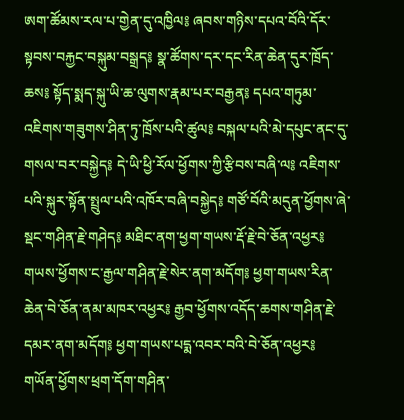ཨག་ཚོམས་རལ་པ་གྱེན་དུ་འཁྱིལ༔ ཞབས་གཉིས་དཔའ་བོའི་དོར་སྟབས་བརྐྱང་བསྐུམ་བསྒྲད༔ སྣ་ཚོགས་དར་དང་རིན་ཆེན་དུར་ཁྲོད་ཆས༔ སྟོད་སྨད་སྐུ་ཡི་ཆ་ལུགས་རྣམ་པར་བརྒྱན༔ དཔའ་གཏུམ་འཇིགས་གཟུགས་ཤིན་ཏུ་ཁྲོས་པའི་ཚུལ༔ བསྐལ་པའི་མེ་དཔུང་ནང་དུ་གསལ་བར་བསྐྱེད༔ དེ་ཡི་ཕྱི་རོལ་ཕྱོགས་ཀྱི་རྩིབས་བཞི་ལ༔ འཇིགས་པའི་སྐུར་སྟོན་སྤྲུལ་པའི་འཁོར་བཞི་བསྐྱེད༔ གཙོ་བོའི་མདུན་ཕྱོགས་ཞེ་སྡང་གཤིན་རྗེ་གཤེད༔ མཐིང་ནག་ཕྱག་གཡས་རྡོ་རྗེ་བེ་ཅོན་འཕྱར༔ གཡས་ཕྱོགས་ང་རྒྱལ་གཤིན་རྗེ་སེར་ནག་མདོག༔ ཕྱག་གཡས་རིན་ཆེན་བེ་ཅོན་ནམ་མཁར་འཕྱར༔ རྒྱབ་ཕྱོགས་འདོད་ཆགས་གཤིན་རྗེ་དམར་ནག་མདོག༔ ཕྱག་གཡས་པདྨ་འབར་བའི་བེ་ཅོན་འཕྱར༔ གཡོན་ཕྱོགས་ཕྲག་དོག་གཤིན་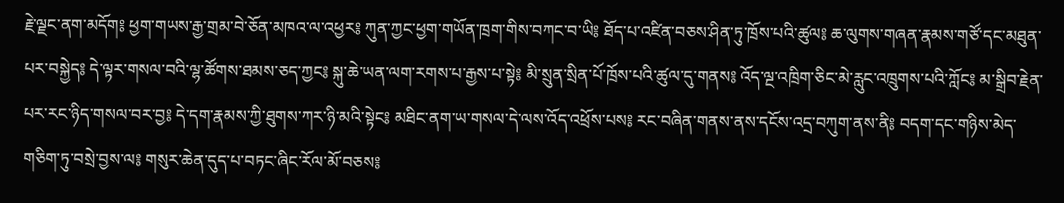རྗེ་ལྗང་ནག་མདོག༔ ཕྱག་གཡས་རྒྱ་གྲམ་བེ་ཅོན་མཁའ་ལ་འཕྱར༔ ཀུན་ཀྱང་ཕྱག་གཡོན་ཁྲག་གིས་བཀང་བ་ཡི༔ ཐོད་པ་འཛིན་བཅས་ཤིན་ཏུ་ཁྲོས་པའི་ཚུལ༔ ཆ་ལུགས་གཞན་རྣམས་གཙོ་དང་མཐུན་པར་བསྐྱེད༔ དེ་ལྟར་གསལ་བའི་ལྷ་ཚོགས་ཐམས་ཅད་ཀྱང༔ སྐུ་ཆེ་ཡན་ལག་རགས་པ་རྒྱས་པ་སྟེ༔ མི་སྲུན་སྲིན་པོ་ཁྲོས་པའི་ཚུལ་དུ་གནས༔ འོད་ལྔ་འཁྲིག་ཅིང་མེ་རླུང་འཁྲུགས་པའི་ཀློང༔ མ་སྒྲིབ་རྗེན་པར་རང་ཉིད་གསལ་བར་བྱ༔ དེ་དག་རྣམས་ཀྱི་ཐུགས་ཀར་ཉི་མའི་སྟེང༔ མཐིང་ནག་ཡ་གསལ་དེ་ལས་འོད་འཕྲོས་པས༔ རང་བཞིན་གནས་ནས་དངོས་འདྲ་བཀུག་ནས་ནི༔ བདག་དང་གཉིས་མེད་གཅིག་ཏུ་བསྲེ་བྱས་ལ༔ གསུར་ཆེན་དུད་པ་བཏང་ཞིང་རོལ་མོ་བཅས༔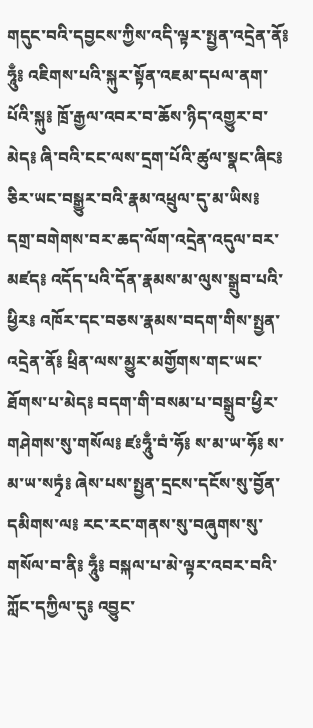གདུང་བའི་དབྱངས་ཀྱིས་འདི་ལྟར་སྤྱན་འདྲེན་ནོ༔ ཧཱུྃ༔ འཇིགས་པའི་སྐུར་སྟོན་འཇམ་དཔལ་ནག་པོའི་སྐུ༔ ཁྲོ་རྒྱལ་འབར་བ་ཆོས་ཉིད་འགྱུར་བ་མེད༔ ཞི་བའི་ངང་ལས་དྲག་པོའི་ཚུལ་སྣང་ཞིང༔ ཅིར་ཡང་བསྒྱུར་བའི་རྣམ་འཕྲུལ་དུ་མ་ཡིས༔ དགྲ་བགེགས་བར་ཆད་ལོག་འདྲེན་འདུལ་བར་མཛད༔ འདོད་པའི་དོན་རྣམས་མ་ལུས་སྒྲུབ་པའི་ཕྱིར༔ འཁོར་དང་བཅས་རྣམས་བདག་གིས་སྤྱན་འདྲེན་ནོ༔ ཕྲིན་ལས་མྱུར་མགྱོགས་གང་ཡང་ཐོགས་པ་མེད༔ བདག་གི་བསམ་པ་བསྒྲུབ་ཕྱིར་གཤེགས་སུ་གསོལ༔ ཛཿཧཱུྃ་བཾ་ཧོ༔ ས་མ་ཡ་ཧོ༔ ས་མ་ཡ་སཏྭཾ༔ ཞེས་པས་སྤྱན་དྲངས་དངོས་སུ་བྱོན་དམིགས་ལ༔ རང་རང་གནས་སུ་བཞུགས་སུ་གསོལ་བ་ནི༔ ཧཱུྃ༔ བསྐལ་པ་མེ་ལྟར་འབར་བའི་ཀློང་དཀྱིལ་དུ༔ འབྱུང་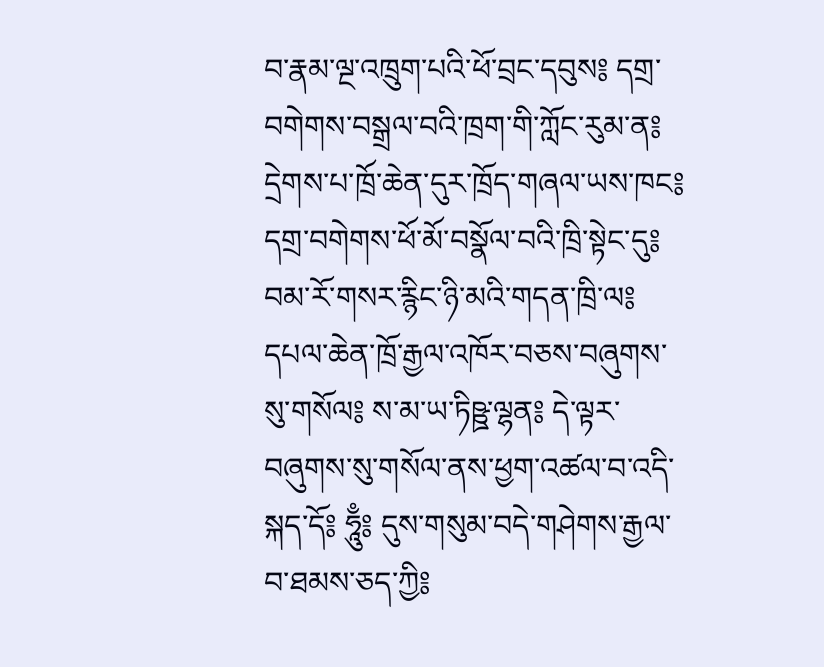བ་རྣམ་ལྔ་འཁྲུག་པའི་ཕོ་བྲང་དབུས༔ དགྲ་བགེགས་བསྒྲལ་བའི་ཁྲག་གི་ཀློང་རུམ་ན༔ དྲེགས་པ་ཁྲོ་ཆེན་དུར་ཁྲོད་གཞལ་ཡས་ཁང༔ དགྲ་བགེགས་ཕོ་མོ་བསྣོལ་བའི་ཁྲི་སྟེང་དུ༔ བམ་རོ་གསར་རྙིང་ཉི་མའི་གདན་ཁྲི་ལ༔ དཔལ་ཆེན་ཁྲོ་རྒྱལ་འཁོར་བཅས་བཞུགས་སུ་གསོལ༔ ས་མ་ཡ་ཏིཥྛ་ལྷན༔ དེ་ལྟར་བཞུགས་སུ་གསོལ་ནས་ཕྱག་འཚལ་བ་འདི་སྐད་དོ༔ ཧཱུྃ༔ དུས་གསུམ་བདེ་གཤེགས་རྒྱལ་བ་ཐམས་ཅད་ཀྱི༔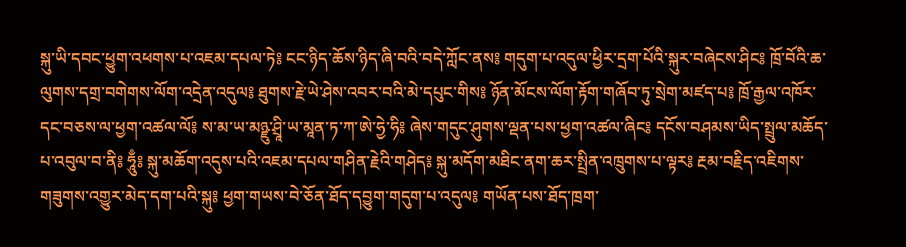སྐུ་ཡི་དབང་ཕྱུག་འཕགས་པ་འཇམ་དཔལ་ཏེ༔ ངང་ཉིད་ཆོས་ཉིད་ཞི་བའི་བདེ་ཀློང་ནས༔ གདུག་པ་འདུལ་ཕྱིར་དྲག་པོའི་སྐུར་བཞེངས་ཤིང༔ ཁྲོ་བོའི་ཆ་ལུགས་དགྲ་བགེགས་ལོག་འདྲེན་འདུལ༔ ཐུགས་རྗེ་ཡེ་ཤེས་འབར་བའི་མེ་དཔུང་གིས༔ ཉོན་མོངས་ལོག་རྟོག་གཞོབ་ཏུ་སྲེག་མཛད་པ༔ ཁྲོ་རྒྱལ་འཁོར་དང་བཅས་ལ་ཕྱག་འཚལ་ལོ༔ ས་མ་ཡ་མཉྫུ་ཤྲཱི་ཡ་མཱན་ཏ་ཀ་ཨེ་ཧྱེ་ཧི༔ ཞེས་གདུང་ཤུགས་ལྡན་པས་ཕྱག་འཚལ་ཞིང༔ དངོས་བཤམས་ཡིད་སྤྲུལ་མཆོད་པ་འབུལ་བ་ནི༔ ཧཱུྃ༔ སྐུ་མཆོག་འདུས་པའི་འཇམ་དཔལ་གཤིན་རྗེའི་གཤེད༔ སྐུ་མདོག་མཐིང་ནག་ཆར་སྤྲིན་འཁྲུགས་པ་ལྟར༔ རྔམ་བརྗིད་འཇིགས་གཟུགས་འགྱུར་མེད་དག་པའི་སྐུ༔ ཕྱག་གཡས་བེ་ཅོན་ཐོད་དབྱུག་གདུག་པ་འདུལ༔ གཡོན་པས་ཐོད་ཁྲག་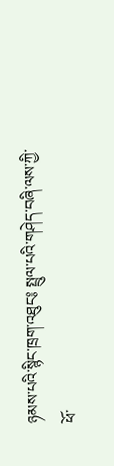ཉམས་པའི་སྙིང་ཁྲག་འཐུང༔ སྤྲུལ་པའི་གཤེད་བཞི་ལས་ཀྱི་ཕོ་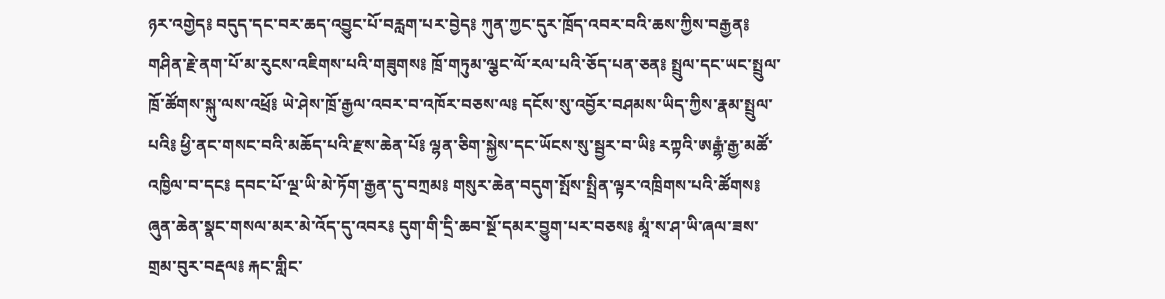ཉར་འགྱེད༔ བདུད་དང་བར་ཆད་འབྱུང་པོ་བརླག་པར་བྱེད༔ ཀུན་ཀྱང་དུར་ཁྲོད་འབར་བའི་ཆས་ཀྱིས་བརྒྱན༔ གཤིན་རྗེ་ནག་པོ་མ་རུངས་འཇིགས་པའི་གཟུགས༔ ཁྲོ་གཏུམ་ལྕང་ལོ་རལ་པའི་ཅོད་པན་ཅན༔ སྤྲུལ་དང་ཡང་སྤྲུལ་ཁྲོ་ཚོགས་སྐུ་ལས་འཕྲོ༔ ཡེ་ཤེས་ཁྲོ་རྒྱལ་འབར་བ་འཁོར་བཅས་ལ༔ དངོས་སུ་འབྱོར་བཤམས་ཡིད་ཀྱིས་རྣམ་སྤྲུལ་པའི༔ ཕྱི་ནང་གསང་བའི་མཆོད་པའི་རྫས་ཆེན་པོ༔ ལྷན་ཅིག་སྐྱེས་དང་ཡོངས་སུ་སྦྱར་བ་ཡི༔ རཀྟའི་ཨརྒྷཾ་རྒྱ་མཚོ་འཁྱིལ་བ་དང༔ དབང་པོ་ལྔ་ཡི་མེ་ཏོག་རྒྱན་དུ་བཀྲམ༔ གསུར་ཆེན་བདུག་སྤོས་སྤྲིན་ལྟར་འཁྲིགས་པའི་ཚོགས༔ ཞུན་ཆེན་སྣང་གསལ་མར་མེ་འོད་དུ་འབར༔ དུག་གི་དྲི་ཆབ་སྔོ་དམར་བྱུག་པར་བཅས༔ མཱཾ་ས་ཤ་ཡི་ཞལ་ཟས་གྲམ་བུར་བརྡལ༔ རྐང་གླིང་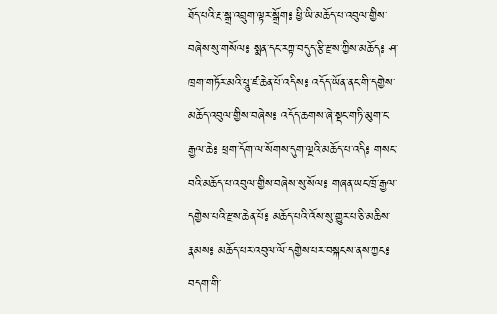ཐོད་པའི་རྔ་སྒྲ་འབྲུག་ལྟར་སྒྲོག༔ ཕྱི་ཡི་མཆོད་པ་འབུལ་གྱིས་བཞེས་སུ་གསོལ༔ སྨན་དང་རཀྟ་བདུད་རྩི་རྫས་ཀྱིས་མཆོད༔ ཤ་ཁྲག་གཏོར་མའི་པཱུ་ཛ་ཆེན་པོ་འདིས༔ འདོད་ཡོན་ནང་གི་དགྱེས་མཆོད་འབུལ་གྱིས་བཞེས༔ འདོད་ཆགས་ཞེ་སྡང་གཏི་མུག་ང་རྒྱལ་ཆེ༔ ཕྲག་དོག་ལ་སོགས་དུག་ལྔའི་མཆོད་པ་འདི༔ གསང་བའི་མཆོད་པ་འབུལ་གྱིས་བཞེས་སུ་སོལ༔ གཞན་ཡང་ཁྲོ་རྒྱལ་དགྱེས་པའི་རྫས་ཆེན་པོ༔ མཆོད་པའི་འོས་སུ་གྱུར་པ་ཅི་མཆིས་རྣམས༔ མཆོད་པར་འབུལ་ལོ་དགྱེས་པར་བསྐངས་ནས་ཀྱང༔ བདག་གི་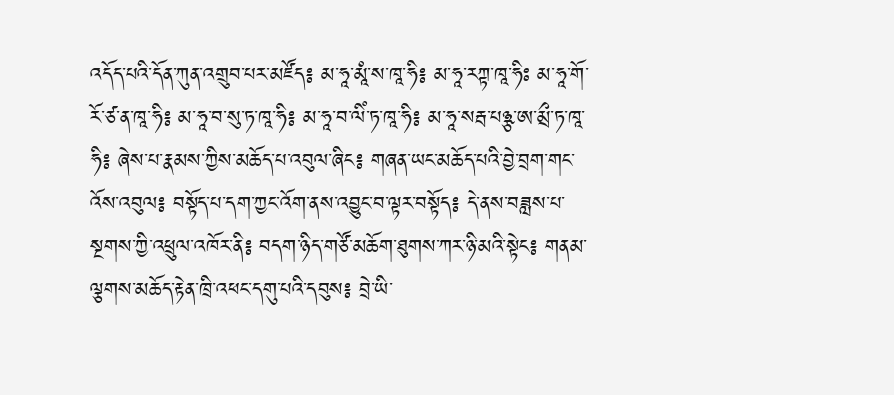འདོད་པའི་དོན་ཀུན་འགྲུབ་པར་མཛོད༔ མ་ཧཱ་མཱཾ་ས་ཁཱ་ཧི༔ མ་ཧཱ་རཀྟ་ཁཱ་ཧིཿ མ་ཧཱ་གོ་རོ་ཙ་ན་ཁཱ་ཧི༔ མ་ཧཱ་བ་སུ་ཏ་ཁཱ་ཧི༔ མ་ཧཱ་བ་ལིཾ་ཏ་ཁཱ་ཧི༔ མ་ཧཱ་སརྦ་པཉྩ་ཨ་མྲྀ་ཏ་ཁཱ་ཧི༔ ཞེས་པ་རྣམས་ཀྱིས་མཆོད་པ་འབུལ་ཞིང༔ གཞན་ཡང་མཆོད་པའི་བྱེ་བྲག་གང་འོས་འབུལ༔ བསྟོད་པ་དག་ཀྱང་འོག་ནས་འབྱུང་བ་ལྟར་བསྟོད༔ དེ་ནས་བཟླས་པ་སྔགས་ཀྱི་འཕྲུལ་འཁོར་ནི༔ བདག་ཉིད་གཙོ་མཆོག་ཐུགས་ཀར་ཉི་མའི་སྟེང༔ གནམ་ལྕགས་མཆོད་རྟེན་ཁྲི་འཕང་དགུ་པའི་དབུས༔ བྲེ་ཡི་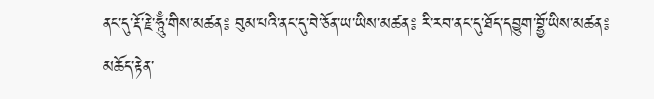ནང་དུ་རྡོ་རྗེ་ཧཱུྃ་གིས་མཚན༔ བུམ་པའི་ནང་དུ་བེ་ཅོན་ཡ་ཡིས་མཚན༔ རི་རབ་ནང་དུ་ཐོད་དབྱུག་བྷྱོ་ཡིས་མཚན༔ མཆོད་རྟེན་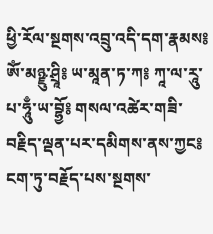ཕྱི་རོལ་སྔགས་འབྲུ་འདི་དག་རྣམས༔ ཨོཾ་མཉྫུ་ཤྲཱི༔ ཡ་མཱན་ཏ་ཀ༔ ཀཱ་ལ་རཱུ་པ་ཧཱུྃ་ཡ་བྷྱོ༔ གསལ་འཚེར་གཟི་བརྗིད་ལྡན་པར་དམིགས་ནས་ཀྱང༔ ངག་ཏུ་བརྗོད་པས་སྔགས་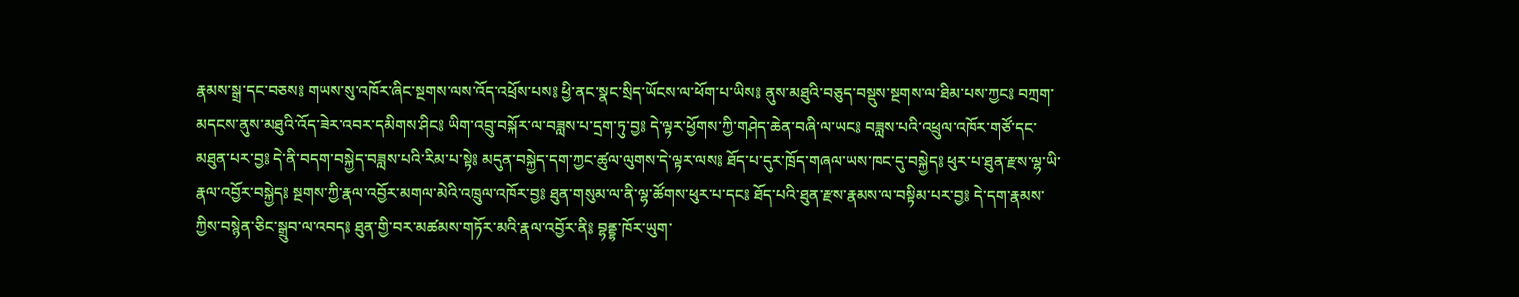རྣམས་སྒྲ་དང་བཅས༔ གཡས་སུ་འཁོར་ཞིང་སྔགས་ལས་འོད་འཕྲོས་པས༔ ཕྱི་ནང་སྣང་སྲིད་ཡོངས་ལ་ཕོག་པ་ཡིས༔ ནུས་མཐུའི་བཅུད་བསྡུས་སྔགས་ལ་ཐིམ་པས་ཀྱང༔ བཀྲག་མདངས་ནུས་མཐུའི་འོད་ཟེར་འབར་དམིགས་ཤིང༔ ཡིག་འབྲུ་བསྐོར་ལ་བཟླས་པ་དྲག་ཏུ་བྱ༔ དེ་ལྟར་ཕྱོགས་ཀྱི་གཤེད་ཆེན་བཞི་ལ་ཡང༔ བཟླས་པའི་འཕྲུལ་འཁོར་གཙོ་དང་མཐུན་པར་བྱ༔ དེ་ནི་བདག་བསྐྱེད་བཟླས་པའི་རིམ་པ་སྟེ༔ མདུན་བསྐྱེད་དག་ཀྱང་ཚུལ་ལུགས་དེ་ལྟར་ལས༔ ཐོད་པ་དུར་ཁྲོད་གཞལ་ཡས་ཁང་དུ་བསྐྱེད༔ ཕུར་པ་ཐུན་རྫས་ལྷ་ཡི་རྣལ་འབྱོར་བསྐྱེད༔ སྔགས་ཀྱི་རྣལ་འབྱོར་མགལ་མེའི་འཁྲུལ་འཁོར་བྱ༔ ཐུན་གསུམ་ལ་ནི་ལྷ་ཚོགས་ཕུར་པ་དང༔ ཐོད་པའི་ཐུན་རྫས་རྣམས་ལ་བསྟིམ་པར་བྱ༔ དེ་དག་རྣམས་ཀྱིས་བསྙེན་ཅིང་སྒྲུབ་ལ་འབད༔ ཐུན་གྱི་བར་མཚམས་གཏོར་མའི་རྣལ་འབྱོར་ནི༔ བྷནྡྷ་ཁོར་ཡུག་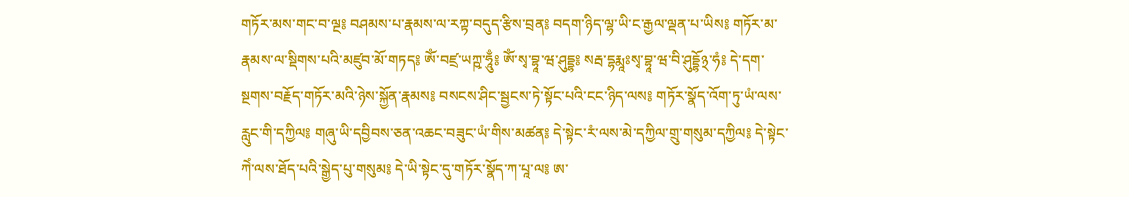གཏོར་མས་གང་བ་ལྔ༔ བཤམས་པ་རྣམས་ལ་རཀྟ་བདུད་རྩིས་བྲན༔ བདག་ཉིད་ལྷ་ཡི་ང་རྒྱལ་ལྡན་པ་ཡིས༔ གཏོར་མ་རྣམས་ལ་སྡིགས་པའི་མཛུབ་མོ་གཏད༔ ཨོཾ་བཛྲ་ཡཀྵ་ཧཱུྃ༔ ཨོཾ་སྭ་བྷཱ་ཝ་ཤུདྡྷ༔ སརྦ་དྷརྨཱཿསྭ་བྷཱ་ཝ་བི་ཤུདྡྷོ྅་ཧཾ༔ དེ་དག་སྔགས་བརྗོད་གཏོར་མའི་ཉེས་སྐྱོན་རྣམས༔ བསངས་ཤིང་སྦྱངས་ཏེ་སྟོང་པའི་ངང་ཉིད་ལས༔ གཏོར་སྣོད་འོག་ཏུ་ཡཾ་ལས་རླུང་གི་དཀྱིལ༔ གཞུ་ཡི་དབྱིབས་ཅན་འཆང་བཟུང་ཡཾ་གིས་མཚན༔ དེ་སྟེང་རཾ་ལས་མེ་དཀྱིལ་གྲུ་གསུམ་དཀྱིལ༔ དེ་སྟེང་ཀེཾ་ལས་ཐོད་པའི་སྒྱེད་པུ་གསུམ༔ དེ་ཡི་སྟེང་དུ་གཏོར་སྣོད་ཀ་པཱ་ལ༔ ཨ་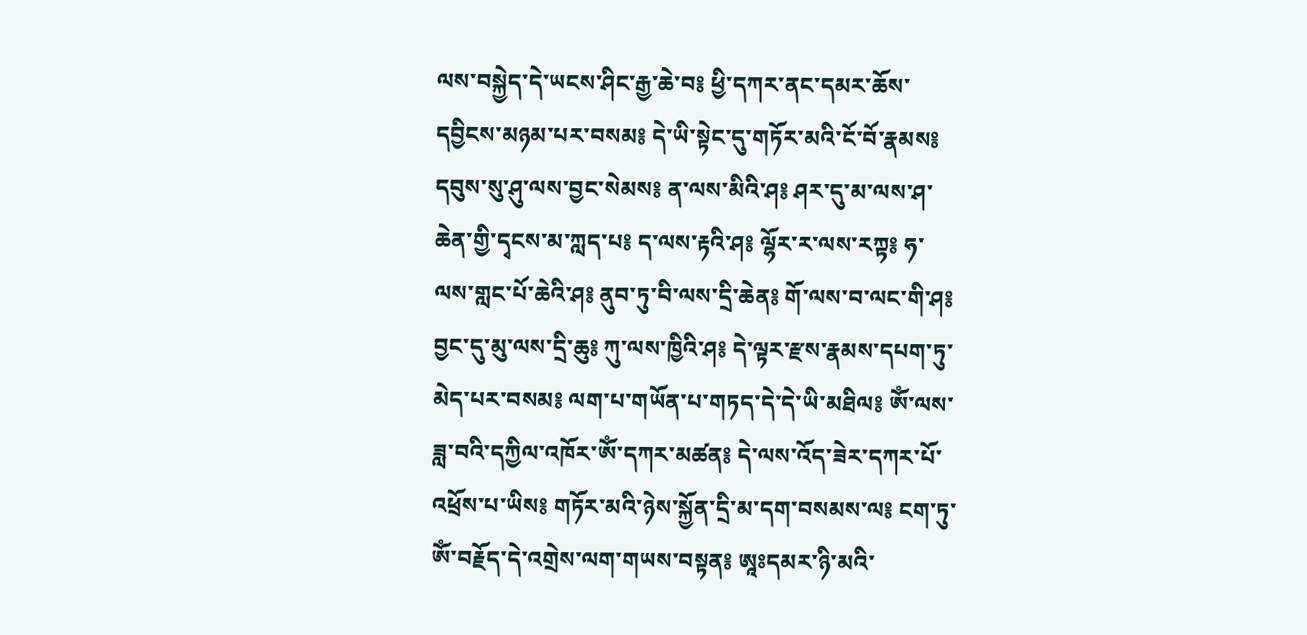ལས་བསྐྱེད་དེ་ཡངས་ཤིང་རྒྱ་ཆེ་བ༔ ཕྱི་དཀར་ནང་དམར་ཆོས་དབྱིངས་མཉམ་པར་བསམ༔ དེ་ཡི་སྟེང་དུ་གཏོར་མའི་ངོ་བོ་རྣམས༔ དབུས་སུ་ཤུ་ལས་བྱང་སེམས༔ ན་ལས་མིའི་ཤ༔ ཤར་དུ་མ་ལས་ཤ་ཆེན་གྱི་དྭངས་མ་ཀླད་པ༔ ད་ལས་རྟའི་ཤ༔ ལྷོར་ར་ལས་རཀྟ༔ ཧ་ལས་གླང་པོ་ཆེའི་ཤ༔ ནུབ་ཏུ་བི་ལས་དྲི་ཆེན༔ གོ་ལས་བ་ལང་གི་ཤ༔ བྱང་དུ་མུ་ལས་དྲི་ཆུ༔ ཀུ་ལས་ཁྱིའི་ཤ༔ དེ་ལྟར་རྫས་རྣམས་དཔག་ཏུ་མེད་པར་བསམ༔ ལག་པ་གཡོན་པ་གཏད་དེ་དེ་ཡི་མཐིལ༔ ཨོཾ་ལས་ཟླ་བའི་དཀྱིལ་འཁོར་ཨོཾ་དཀར་མཚན༔ དེ་ལས་འོད་ཟེར་དཀར་པོ་འཕྲོས་པ་ཡིས༔ གཏོར་མའི་ཉེས་སྐྱོན་དྲི་མ་དག་བསམས་ལ༔ ངག་ཏུ་ཨོཾ་བརྗོད་དེ་འགྲེས་ལག་གཡས་བསྟན༔ ཨཱཿདམར་ཉི་མའི་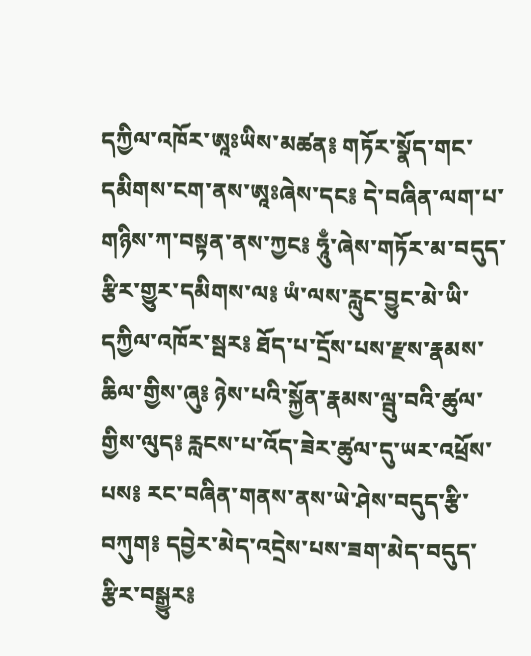དཀྱིལ་འཁོར་ཨཱཿཡིས་མཚན༔ གཏོར་སྣོད་གང་དམིགས་ངག་ནས་ཨཱཿཞེས་དང༔ དེ་བཞིན་ལག་པ་གཉིས་ཀ་བསྟན་ནས་ཀྱང༔ ཧཱུྃ་ཞེས་གཏོར་མ་བདུད་རྩིར་གྱུར་དམིགས་ལ༔ ཡཾ་ལས་རླུང་བྱུང་མེ་ཡི་དཀྱིལ་འཁོར་སྦར༔ ཐོད་པ་དྲོས་པས་རྫས་རྣམས་ཆིལ་གྱིས་ཞུ༔ ཉེས་པའི་སྐྱོན་རྣམས་ལྦུ་བའི་ཚུལ་གྱིས་ལུད༔ རླངས་པ་འོད་ཟེར་ཚུལ་དུ་ཡར་འཕྲོས་པས༔ རང་བཞིན་གནས་ནས་ཡེ་ཤེས་བདུད་རྩི་བཀུག༔ དབྱེར་མེད་འདྲེས་པས་ཟག་མེད་བདུད་རྩིར་བསྒྱུར༔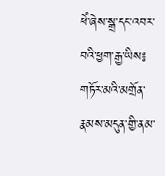ཕེཾ་ཞེས་སྒྲ་དང་འབར་བའི་ཕྱག་རྒྱ་ཡིས༔ གཏོར་མའི་མགྲོན་རྣམས་མདུན་གྱི་ནམ་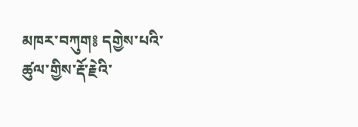མཁར་བཀུག༔ དགྱེས་པའི་ཚུལ་གྱིས་རྡོ་རྗེའི་